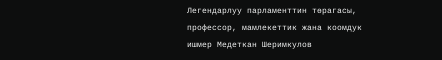Легендарлуу парламенттин төрагасы, профессор, мамлекеттик жана коомдук ишмер Медеткан Шеримкулов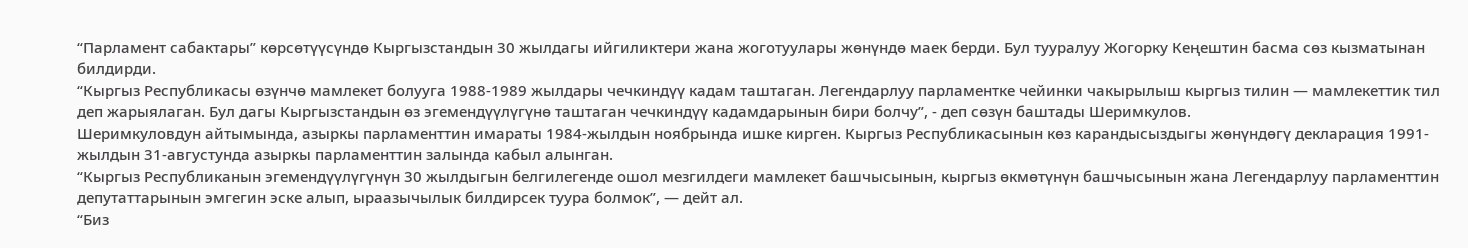“Парламент сабактары” көрсөтүүсүндө Кыргызстандын 30 жылдагы ийгиликтери жана жоготуулары жөнүндө маек берди. Бул тууралуу Жогорку Кеңештин басма сөз кызматынан билдирди.
“Кыргыз Республикасы өзүнчө мамлекет болууга 1988-1989 жылдары чечкиндүү кадам таштаган. Легендарлуу парламентке чейинки чакырылыш кыргыз тилин — мамлекеттик тил деп жарыялаган. Бул дагы Кыргызстандын өз эгемендүүлүгүнө таштаган чечкиндүү кадамдарынын бири болчу”, - деп сөзүн баштады Шеримкулов.
Шеримкуловдун айтымында, азыркы парламенттин имараты 1984-жылдын ноябрында ишке кирген. Кыргыз Республикасынын көз карандысыздыгы жөнүндөгү декларация 1991-жылдын 31-августунда азыркы парламенттин залында кабыл алынган.
“Кыргыз Республиканын эгемендүүлүгүнүн 30 жылдыгын белгилегенде ошол мезгилдеги мамлекет башчысынын, кыргыз өкмөтүнүн башчысынын жана Легендарлуу парламенттин депутаттарынын эмгегин эске алып, ыраазычылык билдирсек туура болмок”, — дейт ал.
“Биз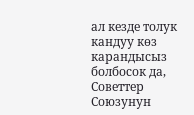ал кезде толук кандуу көз карандысыз болбосок да, Советтер Союзунун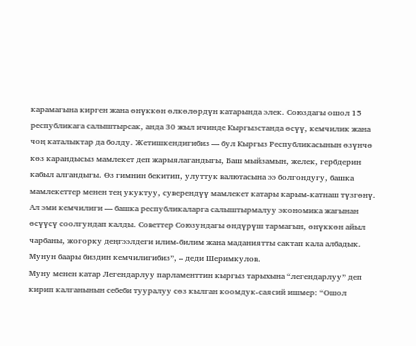карамагына кирген жана өнүккөн өлкөлөрдүн катарында элек. Союздагы ошол 15 республикага салыштырсак, анда 30 жыл ичинде Кыргызстанда өсүү, кемчилик жана чоң каталыктар да болду. Жетишкендигибиз — бул Кыргыз Республикасынын өзүнчө көз карандысыз мамлекет деп жарыялагандыгы, Баш мыйзамын, желек, гербдерин кабыл алгандыгы. Өз гимнин бекитип, улуттук валютасына ээ болгондугу, башка мамлекеттер менен тең укуктуу, суверендүү мамлекет катары карым-катнаш түзгөнү. Ал эми кемчилиги — башка республикаларга салыштырмалуу экономика жагынан өсүүсү соолгундап калды. Советтер Союзундагы өндүрүш тармагын, өнүккөн айыл чарбаны, жогорку деңгээлдеги илим-билим жана маданиятты сактап кала албадык. Мунун баары биздин кемчилигибиз”, – деди Шеримкулов.
Муну менен катар Легендарлуу парламенттин кыргыз тарыхына “легендарлуу” деп кирип калганынын себеби тууралуу сөз кылган коомдук-саясий ишмер: “Ошол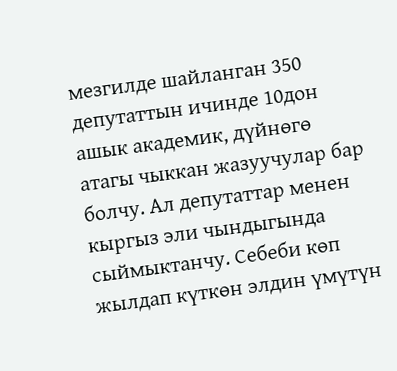мезгилде шайланган 350 депутаттын ичинде 10дон ашык академик, дүйнөгө атагы чыккан жазуучулар бар болчу. Ал депутаттар менен кыргыз эли чындыгында сыймыктанчу. Себеби көп жылдап күткөн элдин үмүтүн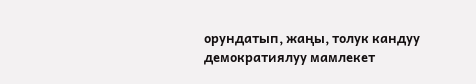орундатып, жаңы, толук кандуу демократиялуу мамлекет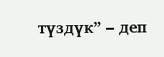түздүк” – деп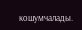кошумчалады.